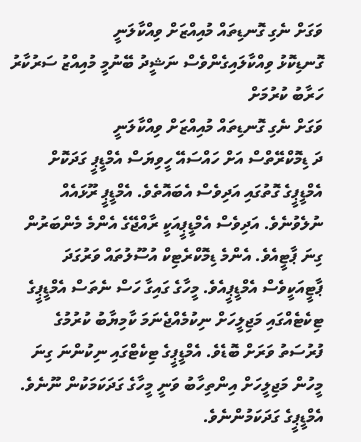ވަގަށް ނެގި ގޮނޑިތައް މުއިއްޒަށް ވިއްކާލަނީ
ގޮނޑިކޮޅު ވިއްކާލައިގެންވެސް ނަޝީދު ބޭނުމީ މުއިއްޒު ސަރުކާރު ހަރާބު ކުރުމަށް
ވަގަށް ނެގި ގޮނޑިތައް މުއިއްޒަށް ވިއްކާލަނީ
ދަ ޑިމޮކްރޭތްސް އަށް ހައްސައޭ ހީވިޔަސް އެމްޑީޕީ ގަދަކޮށް އެމްޑީޕީގެ ގޮތުގައި އަދިވެސް އެބައޮތެވެ. އެމްޑީޕީ ރޫޅައެއް ނުލެވުނެވެ. އަދިވެސް އެމްޑީޕީއަކީ ރާއްޖޭގެ އެންމެ މެންބަރުން ގިނަ ޕާޓީއެވެ. އެންމެ ޑިމޮކްރެޓިކް އުސޫލުތައް ވަރުގަދަ ޕާޓީއަކީވެސް އެމްޑީޕީއެވެ. މީހާގެ ގައިގާ ހަސް ނެތަސް އެމްޑީޕީގެ ޓިކެޓެއްގައި މަޖިލީހަށް ނިކުމެއްޖެނަމަ ކާމިޔާބު ކުރުމުގެ ފުރުސަތު ވަރަށް ބޮޑެވެ. އެމްޑީޕީގެ ޓިކެޓްގައި ނިކުންނަ ގިނަ މީހުން މަޖިލީހަށް އިންތިހާބު ވަނީ މީހާގެ ގަދަކަމަކުން ނޫނެވެ. އެމްޑީޕީގެ ގަދަކަމުންނެވެ.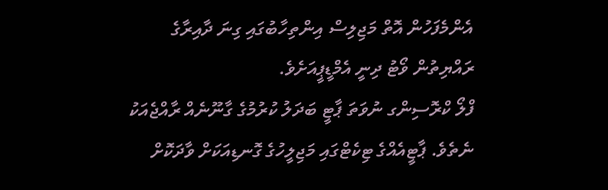އެންމެފަހުން އޮތް މަޖިލިސް އިންތިހާބުގައި ގިނަ ދާއިރާގެ ރައްޔިތުން ވޯޓު ދިނީ އެމްޑީޕީއަށެވެ.
ފްލޯ ކްރޮސިންގ ނުވަތަ ޕާޓީ ބަދަލު ކުރުމުގެ ގާނޫނެއް ރާއްޖެއަކު ނެތެވެ. ޕާޓީއެއްގެ ޓިކެޓްގައި މަޖިލީހުގެ ގޮނޑިއަކަށް ވާދަކޮށް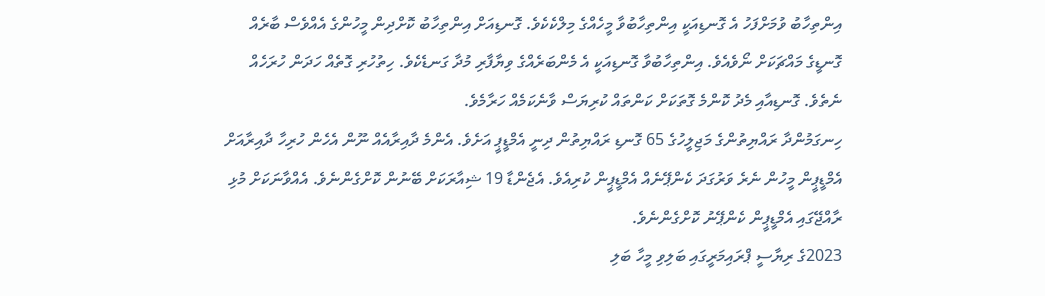އިންތިހާބު ވުމަށްފަހު އެ ގޮނޑިއަކީ އިންތިހާބުވާ މީހެއްގެ މިލްކެކެވެ. ގޮނޑިއަށް އިންތިހާބު ކޮށްދިން މީހުންގެ އެއްވެސް ބާރެއް ގޮނޑީގެ މައްޗަކަށް ނޯވެއެވެ. އިންތިހާބުވާ ގޮނޑިއަކީ އެ މެންބަރެއްގެ ވިޔާފާރި މުދާ ގަނޑެކެވެ. ހިތުހުރި ގޮތެއް ހަދަން ހުރަހެއް ނެތެވެ. ގޮނޑިއާއި މެދު ކޮންމެ ގޮތަކަށް ކަންތައް ކުރިޔަސް ވާނެކަމެއް ހަރާމެވެ.
ހިނގަމުންދާ ރައްޔިތުންގެ މަޖިލީހުގެ 65 ގޮނޑި ރައްޔިތުން ދިނީ އެމްޑީޕީ އަށެވެ. އެންމެ ދާއިރާއެއް ނޫން އެހެން ހުރިހާ ދާއިރާއަށް އެމްޑީޕީން މީހުން ނެރެ ވަރުގަދަ ކެންޕޭނެއް އެމްޑީޕީން ކުރިއެވެ. އެޖެންޑާ 19 ޝިއާރަކަށް ބޭނުން ކޮށްގެންނެވެ. އެއްވާނަކަށް މުޅި ރާއްޖޭގައި އެމްޑީޕީން ކެންޕޭނު ކޮށްގެންނެވެ.
2023ގެ ރިޔާސީ ޕްރައިމަރީގައި ބަލިވި މީހާ ބަލި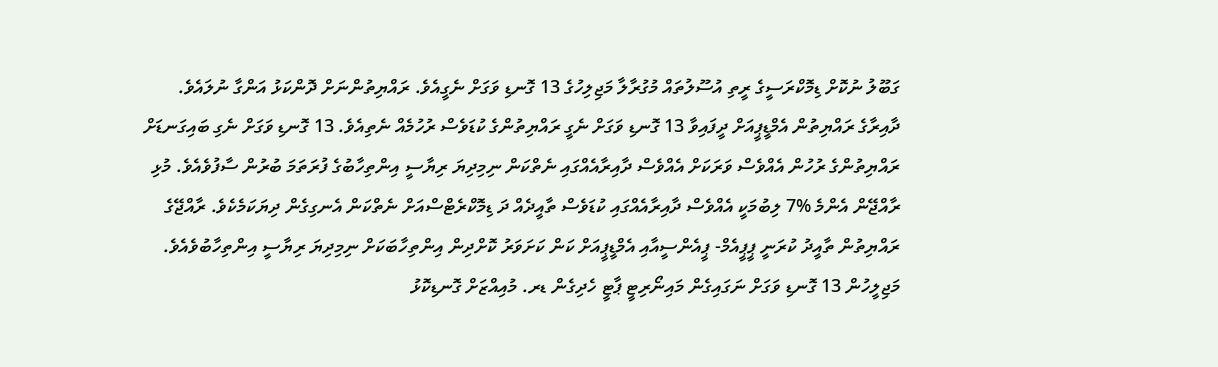ގަބޫލު ނުކޮށް ޑިމޮކްރަސީގެ ރީތި އުސޫލުތައް މުގުރާލާ މަޖިލިހުގެ 13 ގޮނޑި ވަގަށް ނެގީއެވެ. ރައްޔިތުންނަށް ދޮންކަޅު އަންގާ ނުލައެވެ. ދާއިރާގެ ރައްޔިތުން އެމްޑީޕީއަށް ދީފައިވާ 13 ގޮނޑި ވަގަށް ނެގީ ރައްޔިތުންގެ ކުޑަވެސް ރުހުމެއް ނެތިއެވެ. 13 ގޮނޑި ވަގަށް ނެގި ބައިގަނޑަށް ރައްޔިތުންގެ ރުހުން އެއްވެސް ވަރަކަށް އެއްވެސް ދާއިރާއެއްގައި ނެތްކަން ނިމިދިޔަ ރިޔާސީ އިންތިހާބުގެ ފުރަތަމަ ބުރުން ސާފުވެއެވެ. މުޅި ރާއްޖޭން އެންމެ %7 ލިބުމަކީ އެއްވެސް ދާއިރާއެއްގައި ކުޑަވެސް ތާއީދެއް ދަ ޑިމޮކްރެޓްސްއަށް ނެތްކަން އެނގިގެން ދިޔަކަމެކެވެ. ރާއްޖޭގެ ރައްޔިތުން ތާއީދު ކުރަނީ ޕީޕީއެމް- ޕީއެންސީއާއި އެމްޑީޕީއަށް ކަން ކަށަވަރު ކޮށްދިން އިންތިހާބަކަށް ނިމިދިޔަ ރިޔާސީ އިންތިހާބުވެއެވެ.
މަޖިލީހުން 13 ގޮނޑި ވަގަށް ނަގައިގެން މައިނޯރިޓީ ޕާޓީ ހެދިގެން ޑރ. މުއިއްޒަށް ގޮނޑިކޮޅު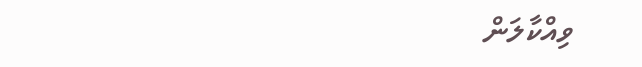ވިއްކާލަން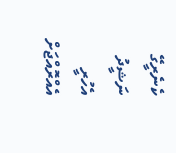ކެނެރީގޭ ނަޝީދު އެހުރީ އެއްރޮއްޖަށް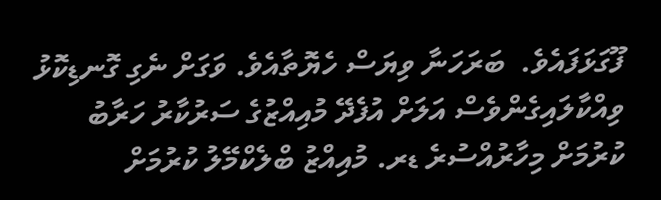ފޫގަޅަފައެވެ.  ބަރަހަނާ ވިޔަސް ހެޔޮތާއެވެ. ވަގަށް ނެގި ގޮނޑިކޮޅު ވިއްކާލައިގެންވެސް އަލަށް އުފެދޭ މުއިއްޒުގެ ސަރުކާރު ހަރާބު ކުރުމަށް މިހާރުއްސުރެ ޑރ. މުއިއްޒު ބްލެކްމޭލު ކުރުމަށް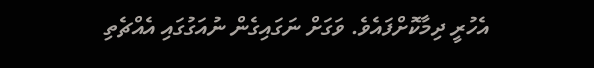އެހުރީ ދިމާކޮށްފައެވެ. ވަގަށް ނަގައިގެން ނުއަގުގައި އެއްޗެތި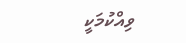ވިއްކުމަކީ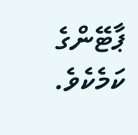ޕާޓޭންގެ ކަމެކެވެ.